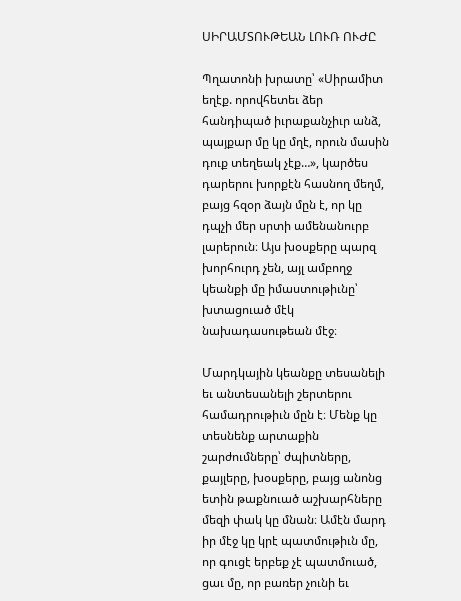ՍԻՐԱՄՏՈՒԹԵԱՆ ԼՈՒՌ ՈՒԺԸ

Պղատոնի խրատը՝ «Սիրամիտ եղէք. որովհետեւ ձեր հանդիպած իւրաքանչիւր անձ, պայքար մը կը մղէ, որուն մասին դուք տեղեակ չէք…», կարծես դարերու խորքէն հասնող մեղմ, բայց հզօր ձայն մըն է, որ կը դպչի մեր սրտի ամենանուրբ լարերուն։ Այս խօսքերը պարզ խորհուրդ չեն, այլ ամբողջ կեանքի մը իմաստութիւնը՝ խտացուած մէկ նախադասութեան մէջ։

Մարդկային կեանքը տեսանելի եւ անտեսանելի շերտերու համադրութիւն մըն է։ Մենք կը տեսնենք արտաքին շարժումները՝ ժպիտները, քայլերը, խօսքերը, բայց անոնց ետին թաքնուած աշխարհները մեզի փակ կը մնան։ Ամէն մարդ իր մէջ կը կրէ պատմութիւն մը, որ գուցէ երբեք չէ պատմուած, ցաւ մը, որ բառեր չունի եւ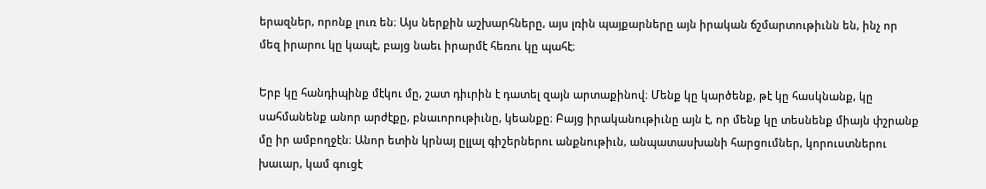երազներ, որոնք լուռ են։ Այս ներքին աշխարհները, այս լռին պայքարները այն իրական ճշմարտութիւնն են, ինչ որ մեզ իրարու կը կապէ, բայց նաեւ իրարմէ հեռու կը պահէ։

Երբ կը հանդիպինք մէկու մը, շատ դիւրին է դատել զայն արտաքինով։ Մենք կը կարծենք, թէ կը հասկնանք, կը սահմանենք անոր արժէքը, բնաւորութիւնը, կեանքը։ Բայց իրականութիւնը այն է, որ մենք կը տեսնենք միայն փշրանք մը իր ամբողջէն։ Անոր ետին կրնայ ըլլալ գիշերներու անքնութիւն, անպատասխանի հարցումներ, կորուստներու խաւար, կամ գուցէ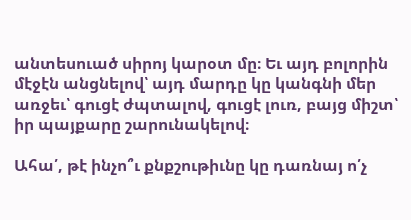անտեսուած սիրոյ կարօտ մը։ Եւ այդ բոլորին մէջէն անցնելով՝ այդ մարդը կը կանգնի մեր առջեւ՝ գուցէ ժպտալով, գուցէ լուռ, բայց միշտ՝ իր պայքարը շարունակելով։

Ահա՛, թէ ինչո՞ւ քնքշութիւնը կը դառնայ ո՛չ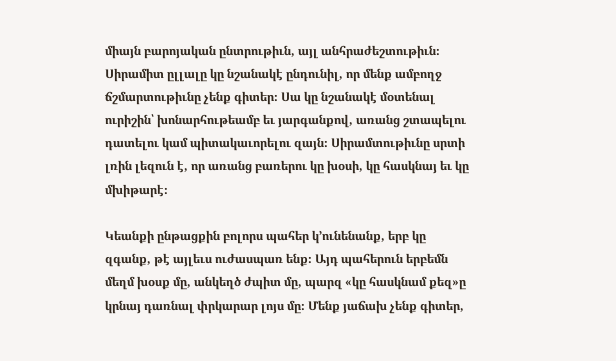միայն բարոյական ընտրութիւն, այլ անհրաժեշտութիւն։ Սիրամիտ ըլլալը կը նշանակէ ընդունիլ, որ մենք ամբողջ ճշմարտութիւնը չենք գիտեր։ Սա կը նշանակէ մօտենալ ուրիշին՝ խոնարհութեամբ եւ յարգանքով, առանց շտապելու դատելու կամ պիտակաւորելու զայն։ Սիրամտութիւնը սրտի լռին լեզուն է, որ առանց բառերու կը խօսի, կը հասկնայ եւ կը մխիթարէ։

Կեանքի ընթացքին բոլորս պահեր կ՚ունենանք, երբ կը զգանք, թէ այլեւս ուժասպառ ենք։ Այդ պահերուն երբեմն մեղմ խօսք մը, անկեղծ ժպիտ մը, պարզ «կը հասկնամ քեզ»ը կրնայ դառնալ փրկարար լոյս մը։ Մենք յաճախ չենք գիտեր,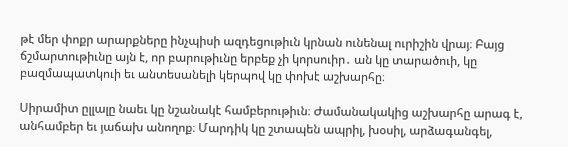թէ մեր փոքր արարքները ինչպիսի ազդեցութիւն կրնան ունենալ ուրիշին վրայ։ Բայց ճշմարտութիւնը այն է, որ բարութիւնը երբեք չի կորսուիր․ ան կը տարածուի, կը բազմապատկուի եւ անտեսանելի կերպով կը փոխէ աշխարհը։

Սիրամիտ ըլլալը նաեւ կը նշանակէ համբերութիւն։ Ժամանակակից աշխարհը արագ է, անհամբեր եւ յաճախ անողոք։ Մարդիկ կը շտապեն ապրիլ, խօսիլ, արձագանգել,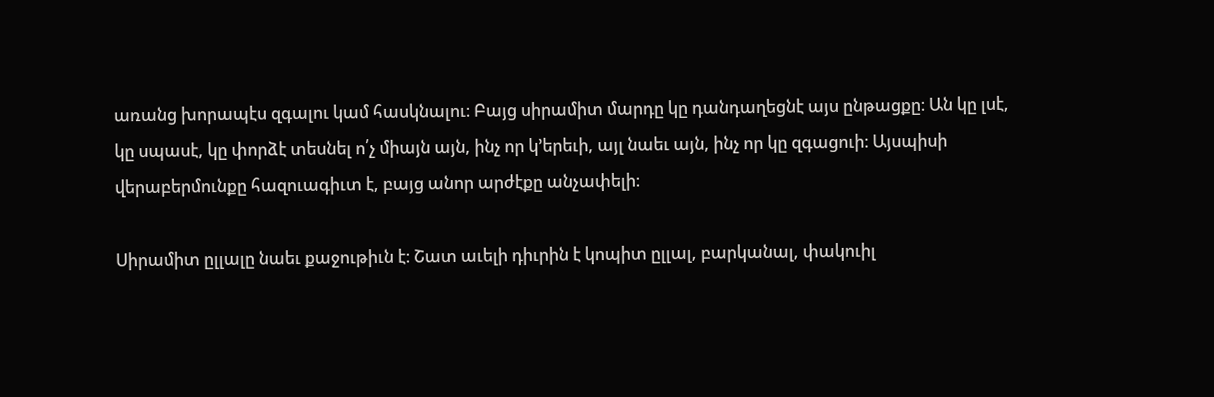առանց խորապէս զգալու կամ հասկնալու։ Բայց սիրամիտ մարդը կը դանդաղեցնէ այս ընթացքը։ Ան կը լսէ, կը սպասէ, կը փորձէ տեսնել ո՛չ միայն այն, ինչ որ կ՚երեւի, այլ նաեւ այն, ինչ որ կը զգացուի։ Այսպիսի վերաբերմունքը հազուագիւտ է, բայց անոր արժէքը անչափելի։

Սիրամիտ ըլլալը նաեւ քաջութիւն է։ Շատ աւելի դիւրին է կոպիտ ըլլալ, բարկանալ, փակուիլ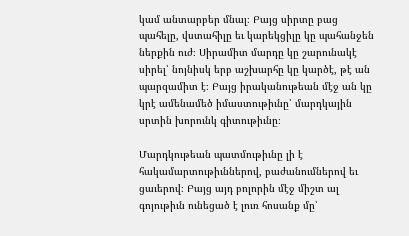կամ անտարբեր մնալ։ Բայց սիրտը բաց պահելը, վստահիլը եւ կարեկցիլը կը պահանջեն ներքին ուժ։ Սիրամիտ մարդը կը շարունակէ սիրել՝ նոյնիսկ երբ աշխարհը կը կարծէ, թէ ան պարզամիտ է։ Բայց իրականութեան մէջ ան կը կրէ ամենամեծ իմաստութիւնը՝ մարդկային սրտին խորունկ գիտութիւնը։

Մարդկութեան պատմութիւնը լի է հակամարտութիւններով, բաժանումներով եւ ցաւերով։ Բայց այդ բոլորին մէջ միշտ ալ գոյութիւն ունեցած է լուռ հոսանք մը՝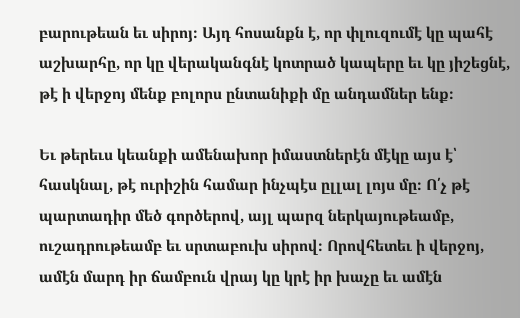բարութեան եւ սիրոյ։ Այդ հոսանքն է, որ փլուզումէ կը պահէ աշխարհը, որ կը վերականգնէ կոտրած կապերը եւ կը յիշեցնէ, թէ ի վերջոյ մենք բոլորս ընտանիքի մը անդամներ ենք։

Եւ թերեւս կեանքի ամենախոր իմաստներէն մէկը այս է՝ հասկնալ, թէ ուրիշին համար ինչպէս ըլլալ լոյս մը։ Ո՛չ թէ պարտադիր մեծ գործերով, այլ պարզ ներկայութեամբ, ուշադրութեամբ եւ սրտաբուխ սիրով։ Որովհետեւ ի վերջոյ, ամէն մարդ իր ճամբուն վրայ կը կրէ իր խաչը եւ ամէն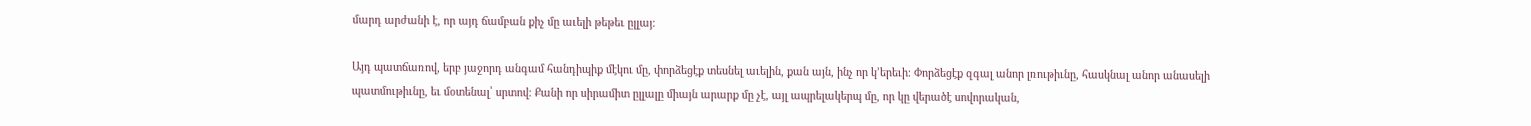մարդ արժանի է, որ այդ ճամբան քիչ մը աւելի թեթեւ ըլլայ։

Այդ պատճառով, երբ յաջորդ անգամ հանդիպիք մէկու մը, փորձեցէք տեսնել աւելին, քան այն, ինչ որ կ՚երեւի։ Փորձեցէք զգալ անոր լռութիւնը, հասկնալ անոր անասելի պատմութիւնը, եւ մօտենալ՝ սրտով։ Քանի որ սիրամիտ ըլլալը միայն արարք մը չէ, այլ ապրելակերպ մը, որ կը վերածէ սովորական,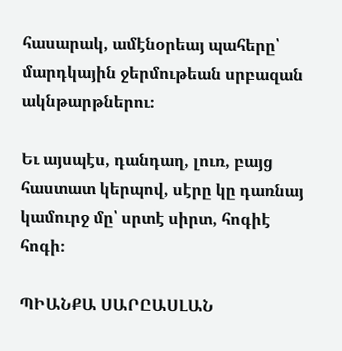հասարակ, ամէնօրեայ պահերը՝ մարդկային ջերմութեան սրբազան ակնթարթներու։

Եւ այսպէս, դանդաղ, լուռ, բայց հաստատ կերպով, սէրը կը դառնայ կամուրջ մը՝ սրտէ սիրտ, հոգիէ հոգի։

ՊԻԱՆՔԱ ՍԱՐԸԱՍԼԱՆ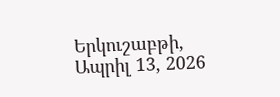Երկուշաբթի, Ապրիլ 13, 2026